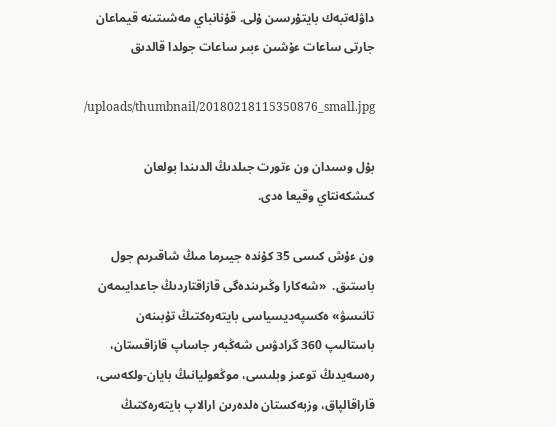داۋلەتبەك بايتۇرسىن ۇلى. قۇنانباي مەشىتىنە قيماعان جارتى ساعات ءۇشىن ءبىر ساعات جولدا قالدىق

/uploads/thumbnail/20180218115350876_small.jpg

بۇل وسىدان ون ءتورت جىلدىڭ الدىندا بولعان كىشكەنتاي وقيعا ەدى.

ون ءۇش كىسى 35 كۇندە جيىرما مىڭ شاقىرىم جول باستىق.  «شەكارا وڭىرىندەگى قازاقتاردىڭ جاعدايىمەن تانىسۋ» ەكسپەديسياسى بايتەرەكتىڭ تۇبىنەن باستالىپ 360 گرادۋس شەڭبەر جاساپ قازاقستان، رەسەيدىڭ توعىز وبلىسى، موڭعوليانىڭ بايان-ولكەسى، قاراقالپاق، وزبەكستان ەلدەرىن ارالاپ بايتەرەكتىڭ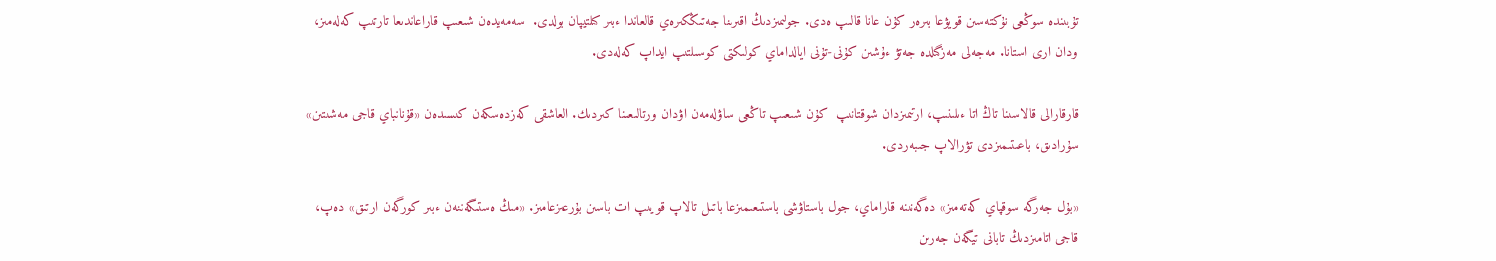تۇبىندە سوڭعى نۇكتەسىن قويۋعا بىرەر كۇن عانا قالىپ ەدى. جولىمىزدىڭ اقىرىنا جەتىڭكىرەي قالعاندا ءبىر كىلتيپان بولدى.  سەمەيدەن شىعىپ قاراعاندىعا تارتىپ كەلەمىز، ودان ارى استانا. مەجەلى مەزگىلدە جەتۋ ءۇشىن كۇنى-تۇنى ايالداماي كولىكتى كوسىلتىپ ايداپ كەلەدى.

قارقارالى قالاسىنا تاڭ اتا ءىلىنىپ، ارتىمىزدان شوقتانىپ  كۇن شىعىپ تاڭعى ساۋلەمەن اۋدان ورتالىعىنا كىردىك. العاشقى كەزدەسكەن كىسىدەن «قۇنانباي قاجى مەشىتىن» سۇرادىق، باعىتىمىزدى تۋرالاپ جىبەردى.

«بۇل جەرگە سوقپاي كەتەمىز» دەگەنىنە قاراماي، جول باستاۋشى باستىعىمىزعا باتىل تالاپ قويىپ ات باسىن بۇرعىزعامىز. «مىڭ ەستىگەننەن ءبىر كورگەن ارتىق» دەپ، قاجى اتامىزدىڭ تابانى تيگەن جەرىن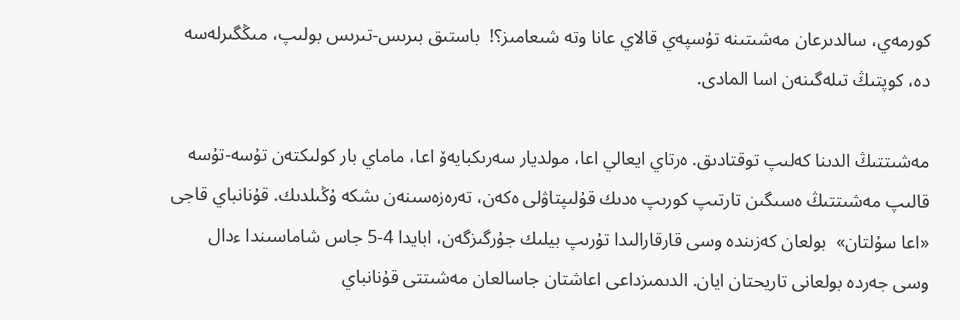كورمەي، سالدىرعان مەشىتىنە تۇسپەي قالاي عانا وتە شىعامىز؟!  باستىق بىرىس-تىرىس بولىپ، مىڭگىرلەسە دە، كوپتىڭ تىلەگىنەن اسا المادى.

مەشىتتىڭ الدىنا كەلىپ توقتادىق. ەرتاي ايعالي اعا، مولديار سەرىكبايەۆ اعا، ماماي بار كولىكتەن تۇسە-تۇسە قالىپ مەشىتتىڭ ەسىگىن تارتىپ كورىپ ەدىك قۇلىپتاۋلى ەكەن، تەرەزەسىنەن ىشكە ۇڭىلدىك. قۇنانباي قاجى «اعا سۇلتان»  بولعان كەزىندە وسى قارقارالىدا تۇرىپ بيلىك جۇرگىزگەن، ابايدا 4-5 جاس شاماسىندا ءدال وسى جەردە بولعانى تاريحتان ايان. الدىمىزداعى اعاشتان جاسالعان مەشىتتى قۇنانباي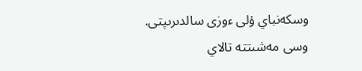وسكەنباي ۇلى ءوزى سالدىرىپتى. وسى مەشىتتە تالاي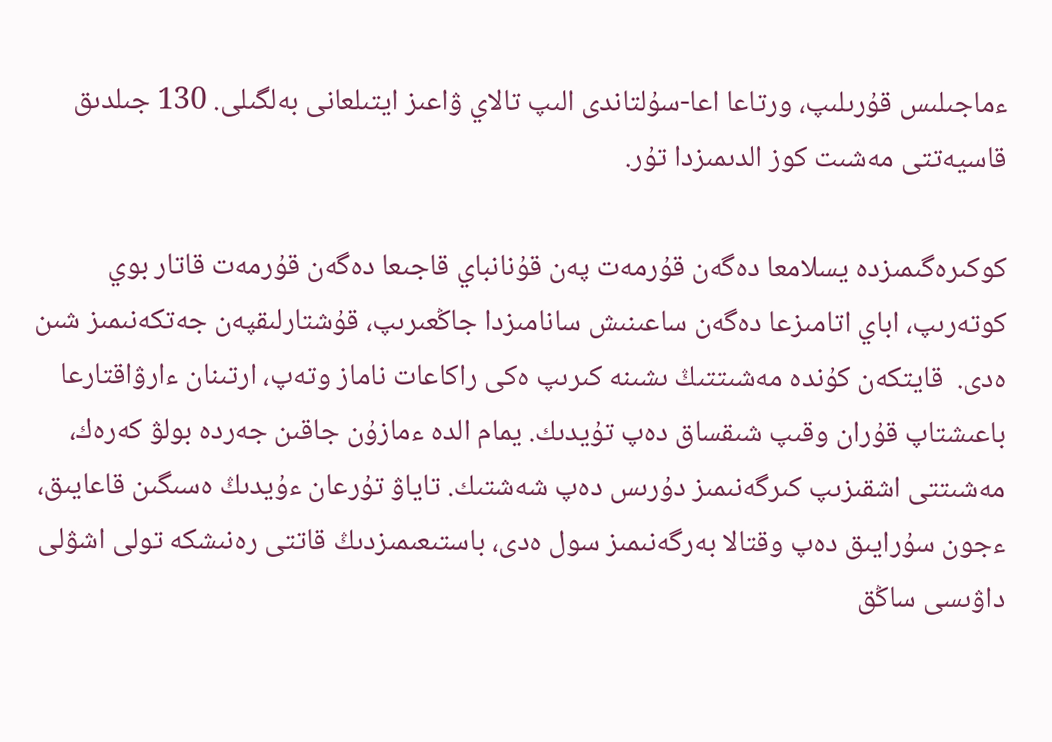ءماجىلىس قۇرىلىپ، ورتاعا اعا-سۇلتاندى الىپ تالاي ۋاعىز ايتىلعانى بەلگىلى. 130 جىلدىق قاسيەتتى مەشىت كوز الدىمىزدا تۇر.

كوكىرەگىمىزدە يسلامعا دەگەن قۇرمەت پەن قۇنانباي قاجىعا دەگەن قۇرمەت قاتار بوي كوتەرىپ، اباي اتامىزعا دەگەن ساعىنىش سانامىزدا جاڭعىرىپ، قۇشتارلىقپەن جەتكەنىمىز شىن ەدى.  قايتكەن كۇندە مەشىتتىڭ ىشىنە كىرىپ ەكى راكاعات ناماز وتەپ، ارتىنان ءارۋاقتارعا باعىشتاپ قۇران وقىپ شىقساق دەپ تۇيدىك. يمام الدە ءمازۇن جاقىن جەردە بولۋ كەرەك، مەشىتتى اشقىزىپ كىرگەنىمىز دۇرىس دەپ شەشتىك. تاياۋ تۇرعان ءۇيدىڭ ەسىگىن قاعايىق، ءجون سۇرايىق دەپ وقتالا بەرگەنىمىز سول ەدى، باستىعىمىزدىڭ قاتتى رەنىشكە تولى اشۋلى داۋىسى ساڭق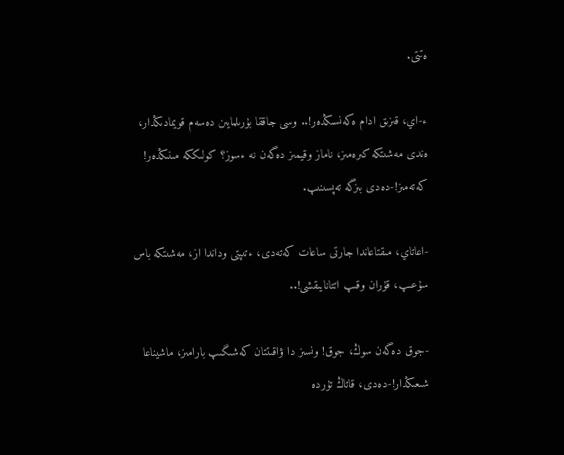ەتتى.

ء-اي، قىزىق ادام ەكەنسىڭدەر!.. وسى جاققا بۇرىلمايىن دەسەم قويمادىڭدار، ەندى مەشىتكە كىرەمىز، ناماز وقيمىز دەگەن نە ءسوز؟ كولىككە مىنىڭدەر! كەتەمىز!-دەدى بىزگە تەپسىنىپ.

-اعاتاي، مىقتاعاندا جارتى ساعات كەتەدى، ءتىپتى وداندا از، مەشىتكە باس سۇعىپ، قۇران وقىپ اتتانايىقشى!..

-جوق دەگەن سوڭ، جوق! ونسىز دا ۋاقىتتان كەشىگىپ بارامىز، ماشيناعا شىعىڭدار!-دەدى، قاتاڭ تۇردە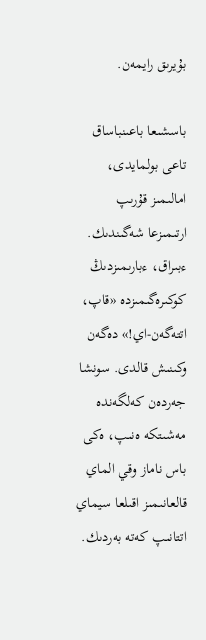بۇيرىق رايمەن.

باسشىعا باعىنباساق تاعى بولمايدى، امالىمىز قۇرىپ ارتىمىزعا شەگىندىك. ءبىراق، ءبارىمىزدىڭ كوكىرەگىمىزدە «قاپ، اتتەگەن-اي!» دەگەن وكىنىش قالدى. سونشا جەردەن كەلگەندە مەشىتكە ەنىپ، ەكى باس ناماز وقي الماي قالعانىمىز اقىلعا سيماي اتتانىپ كەتە بەردىك.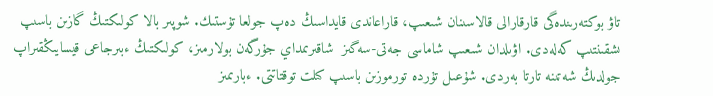تاۋ بوكتەرىندەگى قارقارالى قالاسىنان شىعىپ، قاراعاندى قايداسىڭ دەپ جولعا تۇستىك. شوپىر بالا كولىكتىڭ گازىن باسىپ ىشقىنتىپ كەلەدى. اۋىلدان شىعىپ شاماسى جەتى-سەگىز  شاقىرىمداي جۇرگەن بولارمىز، كولىكتىڭ ءبىرجاعى قيسايىڭقىراپ جولدىڭ شەتىنە تارتا بەردى. شۇعىل تۇردە تورموزىن باسىپ كىلت توقتاتتى. ءبارىمىز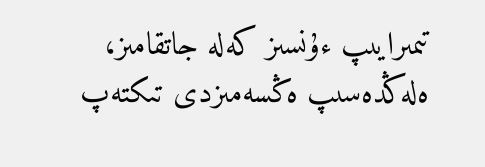تىمىرايىپ ءۇنسىز كەلە جاتقامىز، ەلەڭدەسىپ ەڭسەمىزدى تىكتەپ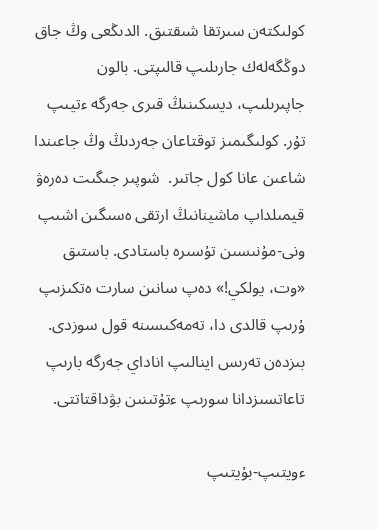كولىكتەن سىرتقا شىقتىق. الدىڭعى وڭ جاق دوڭگەلەك جارىلىپ قالىپتى. بالون جاپىرىلىپ، ديسكىنىڭ قىرى جەرگە ءتيىپ تۇر. كولىگىمىز توقتاعان جەردىڭ وڭ جاعىندا شاعىن عانا كول جاتىر.  شوپىر جىگىت دەرەۋ قيمىلداپ ماشينانىڭ ارتقى ەسىگىن اشىپ ونى-مۇنىسىن تۇسىرە باستادى. باستىق «وت، يولكي!» دەپ سانىن سارت ەتكىزىپ ۇرىپ قالدى دا، تەمەكىسىنە قول سوزدى. بىزدەن تەرىس اينالىپ اناداي جەرگە بارىپ تاعاتسىزدانا سورىپ ءتۇتىنىن بۋداقتاتتى.

ءويتىپ-بۇيتىپ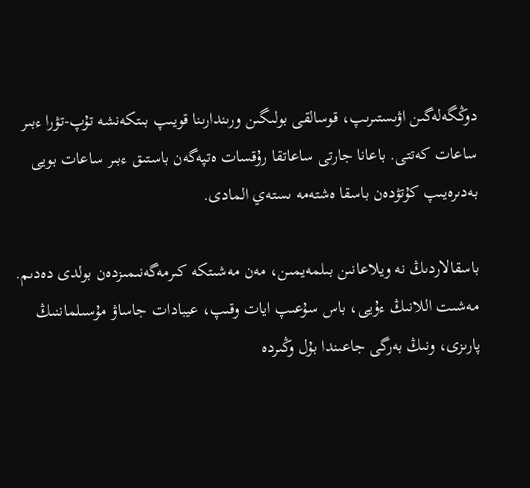دوڭگەلەگىن اۋىستىرىپ، قوسالقى بولىگىن ورىندارىنا قويىپ بىتكەنشە تۇپ-تۋرا ءبىر ساعات كەتتى. باعانا جارتى ساعاتقا رۇقسات ەتپەگەن باستىق ءبىر ساعات بويى بەدىرەيىپ كۇتۋدەن باسقا ەشتەمە ىستەي المادى.

باسقالاردىڭ نە ويلاعانىن بىلمەيمىن، مەن مەشىتكە كىرمەگەنىمىزدەن بولدى دەدىم. مەشىت اللانىڭ ءۇيى، باس سۇعىپ ايات وقىپ، عيبادات جاساۋ مۇسىلماننىڭ پارىزى، ونىڭ بەرگى جاعىندا بۇل وڭىردە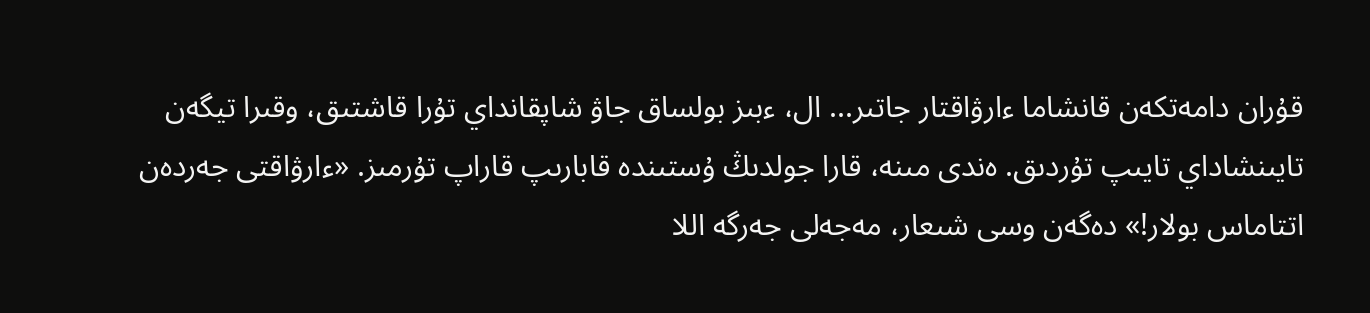قۇران دامەتكەن قانشاما ءارۋاقتار جاتىر... ال، ءبىز بولساق جاۋ شاپقانداي تۇرا قاشتىق، وقىرا تيگەن تايىنشاداي تايىپ تۇردىق. ەندى مىنە، قارا جولدىڭ ۇستىندە قابارىپ قاراپ تۇرمىز. «ءارۋاقتى جەردەن اتتاماس بولار!» دەگەن وسى شىعار، مەجەلى جەرگە اللا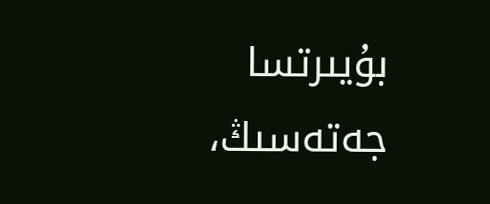بۇيىرتسا جەتەسىڭ،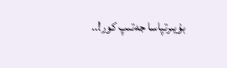بۇيىرتپاسا جەتىپ كور!..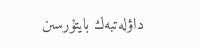داۋلەتبەك بايتۇرسىن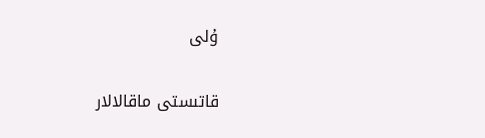ۇلى

قاتىستى ماقالالار